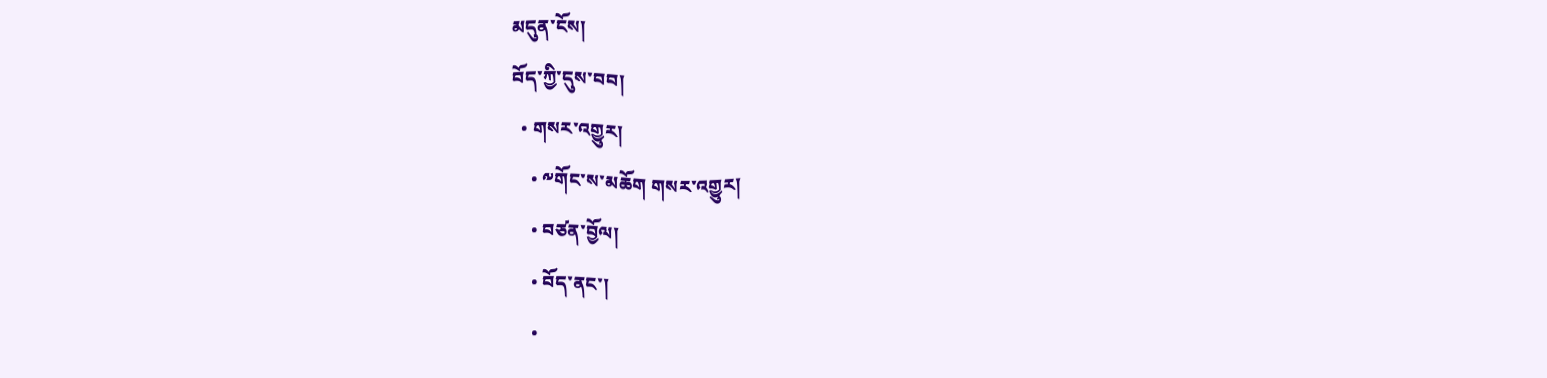མདུན་ངོས།
བོད་ཀྱི་དུས་བབ།
  • གསར་འགྱུར།
    • ༸གོང་ས་མཆོག གསར་འགྱུར།
    • བཙན་བྱོལ།
    • བོད་ནང་།
    •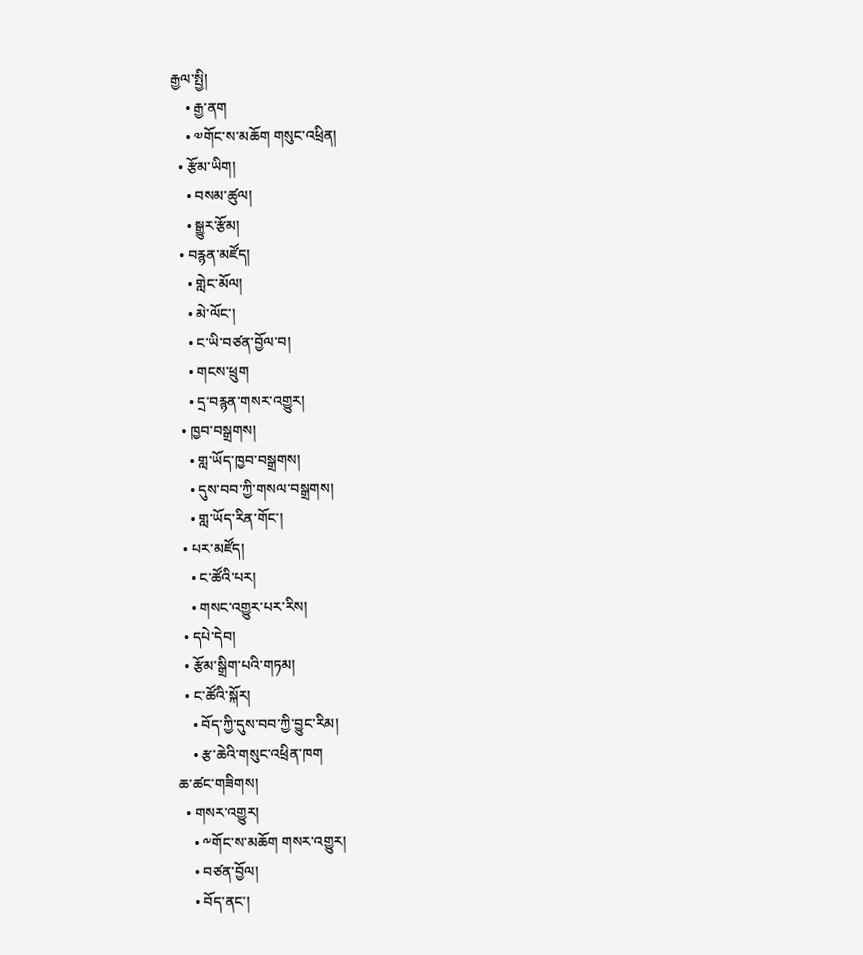རྒྱལ་སྤྱི།
    • རྒྱ་ནག
    • ༧གོང་ས་མཆོག གསུང་འཕྲིན།
  • རྩོམ་ཡིག།
    • བསམ་ཚུལ།
    • སྒྱུར་རྩོམ།
  • བརྙན་མཛོད།
    • གླེང་མོལ།
    • མེ་ལོང་།
    • ང་ཡི་བཙན་བྱོལ་བ།
    • གངས་ཕྲུག
    • དྲ་བརྙན་གསར་འགྱུར།
  • ཁྱབ་བསྒྲགས།
    • གླ་ཡོད་ཁྱབ་བསྒྲགས།
    • དུས་བབ་ཀྱི་གསལ་བསྒྲགས།
    • གླ་ཡོད་རིན་གོང་།
  • པར་མཛོད།
    • ང་ཚོའི་པར།
    • གསང་འགྱུར་པར་རིས།
  • དཔེ་དེབ།
  • རྩོམ་སྒྲིག་པའི་གཏམ།
  • ང་ཚོའི་སྐོར།
    • བོད་ཀྱི་དུས་བབ་ཀྱི་བྱུང་རིམ།
    • རྩ་ཆེའི་གསུང་འཕྲིན་ཁག
ཆ་ཚང་གཟིགས།
  • གསར་འགྱུར།
    • ༸གོང་ས་མཆོག གསར་འགྱུར།
    • བཙན་བྱོལ།
    • བོད་ནང་།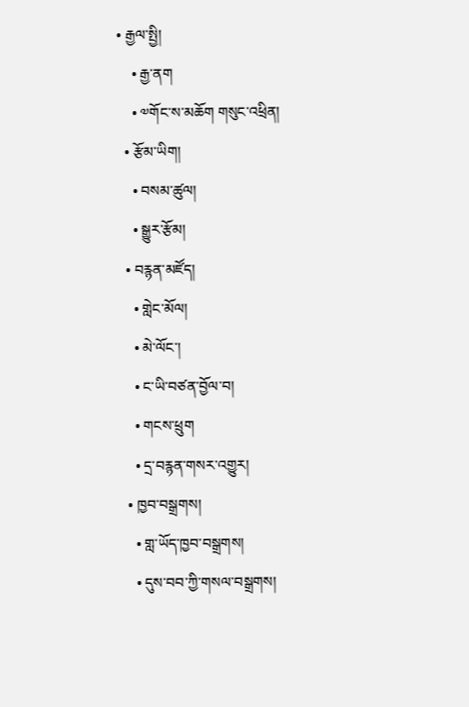• རྒྱལ་སྤྱི།
    • རྒྱ་ནག
    • ༧གོང་ས་མཆོག གསུང་འཕྲིན།
  • རྩོམ་ཡིག།
    • བསམ་ཚུལ།
    • སྒྱུར་རྩོམ།
  • བརྙན་མཛོད།
    • གླེང་མོལ།
    • མེ་ལོང་།
    • ང་ཡི་བཙན་བྱོལ་བ།
    • གངས་ཕྲུག
    • དྲ་བརྙན་གསར་འགྱུར།
  • ཁྱབ་བསྒྲགས།
    • གླ་ཡོད་ཁྱབ་བསྒྲགས།
    • དུས་བབ་ཀྱི་གསལ་བསྒྲགས།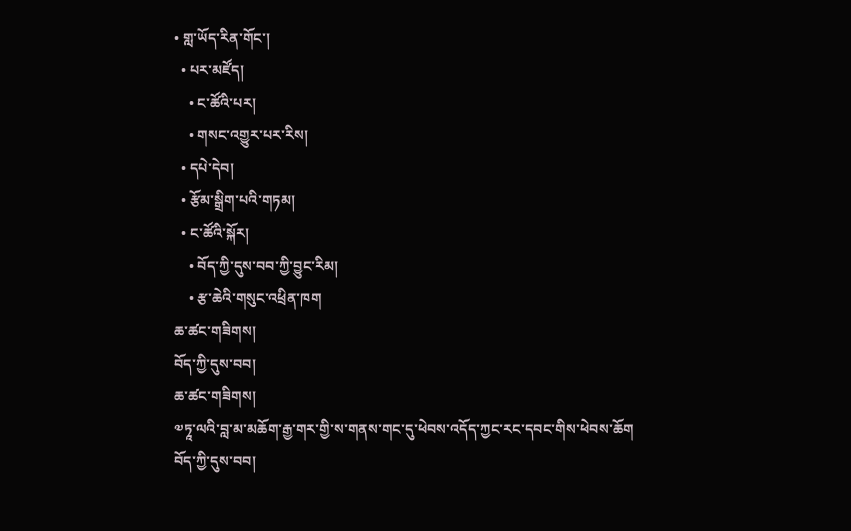• གླ་ཡོད་རིན་གོང་།
  • པར་མཛོད།
    • ང་ཚོའི་པར།
    • གསང་འགྱུར་པར་རིས།
  • དཔེ་དེབ།
  • རྩོམ་སྒྲིག་པའི་གཏམ།
  • ང་ཚོའི་སྐོར།
    • བོད་ཀྱི་དུས་བབ་ཀྱི་བྱུང་རིམ།
    • རྩ་ཆེའི་གསུང་འཕྲིན་ཁག
ཆ་ཚང་གཟིགས།
བོད་ཀྱི་དུས་བབ།
ཆ་ཚང་གཟིགས།
༧ཏཱ་ལའི་བླ་མ་མཆོག་རྒྱ་གར་གྱི་ས་གནས་གང་དུ་ཕེབས་འདོད་ཀྱང་རང་དབང་གིས་ཕེབས་ཆོག
བོད་ཀྱི་དུས་བབ།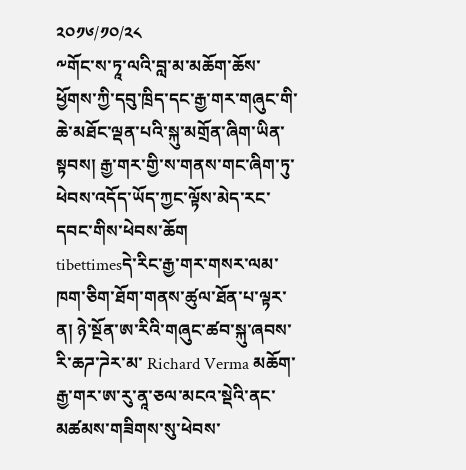༢༠༡༦/༡༠/༢༨
༸གོང་ས་ཏཱ་ལའི་བླ་མ་མཆོག་ཆོས་ཕྱོགས་ཀྱི་དབུ་ཁྲིད་དང་རྒྱ་གར་གཞུང་གི་ཆེ་མཐོང་ལྡན་པའི་སྐུ་མགྲོན་ཞིག་ཡིན་སྟབས། རྒྱ་གར་གྱི་ས་གནས་གང་ཞིག་ཏུ་ཕེབས་འདོད་ཡོད་ཀྱང་ལྟོས་མེད་རང་དབང་གིས་ཕེབས་ཆོག
tibettimesདེ་རིང་རྒྱ་གར་གསར་ལམ་ཁག་ཅིག་ཐོག་གནས་ཚུལ་ཐོན་པ་ལྟར་ན། ཉེ་སྔོན་ཨ་རིའི་གཞུང་ཚབ་སྐུ་ཞབས་རི་ཆཌ་ཌེར་མ་ Richard Verma མཆོག་རྒྱ་གར་ཨ་རུ་ནཱ་ཅལ་མངའ་སྡེའི་ནང་མཚམས་གཟིགས་སུ་ཕེབས་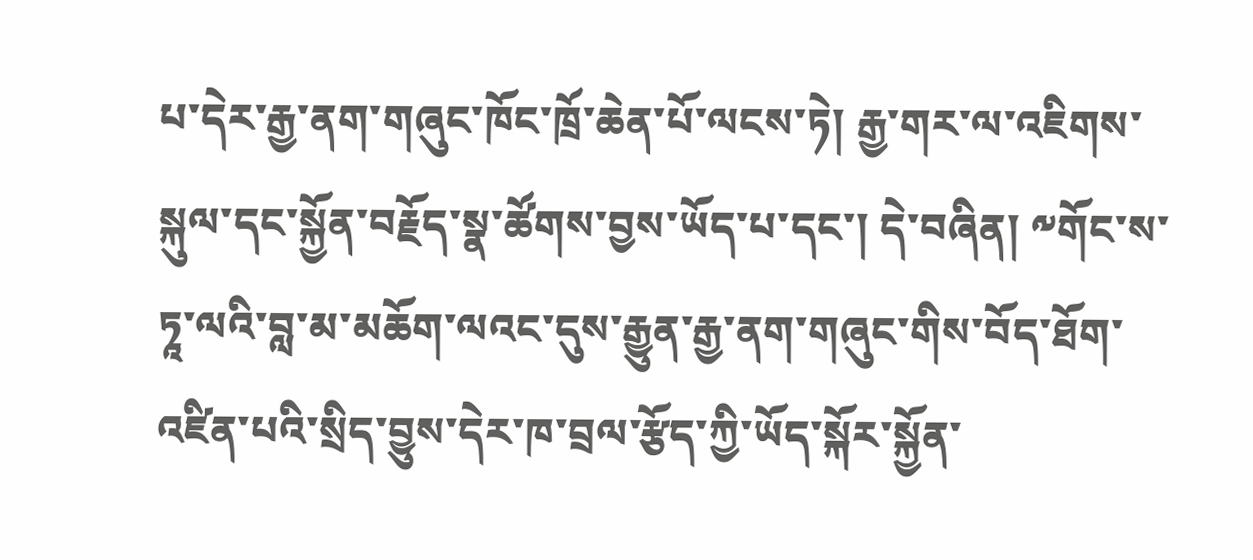པ་དེར་རྒྱ་ནག་གཞུང་ཁོང་ཁྲོ་ཆེན་པོ་ལངས་ཏེ། རྒྱ་གར་ལ་འཇིགས་སྐུལ་དང་སྐྱོན་བརྗོད་སྣ་ཚོགས་བྱས་ཡོད་པ་དང་། དེ་བཞིན། ༸གོང་ས་ཏཱ་ལའི་བླ་མ་མཆོག་ལའང་དུས་རྒྱུན་རྒྱ་ནག་གཞུང་གིས་བོད་ཐོག་འཛིན་པའི་སྲིད་བྱུས་དེར་ཁ་བྲལ་རྩོད་ཀྱི་ཡོད་སྐོར་སྐྱོན་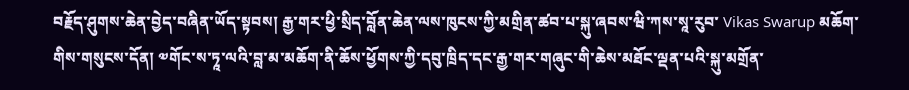བརྗོད་ཤུགས་ཆེན་བྱེད་བཞིན་ཡོད་སྟབས། རྒྱ་གར་ཕྱི་སྲིད་བློན་ཆེན་ལས་ཁུངས་ཀྱི་མགྲིན་ཚབ་པ་སྐུ་ཞབས་ཝི་ཀས་སཱ་རུབ་ Vikas Swarup མཆོག་གིས་གསུངས་དོན། ༧གོང་ས་ཏཱ་ལའི་བླ་མ་མཆོག་ནི་ཆོས་ཕྱོགས་ཀྱི་དབུ་ཁྲིད་དང་རྒྱ་གར་གཞུང་གི་ཆེས་མཐོང་ལྡན་པའི་སྐུ་མགྲོན་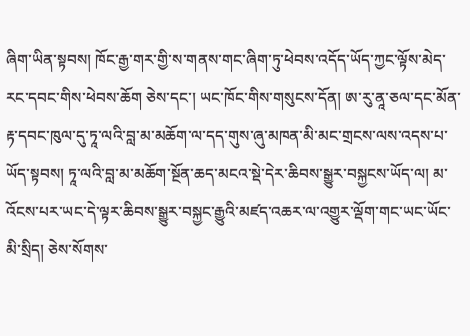ཞིག་ཡིན་སྟབས། ཁོང་རྒྱ་གར་གྱི་ས་གནས་གང་ཞིག་ཏུ་ཕེབས་འདོད་ཡོད་ཀྱང་ལྟོས་མེད་རང་དབང་གིས་ཕེབས་ཆོག ཅེས་དང་། ཡང་ཁོང་གིས་གསུངས་དོན། ཨ་རུ་ནཱ་ཅལ་དང་མོན་རྟ་དབང་ཁུལ་དུ་ཏཱ་ལའི་བླ་མ་མཆོག་ལ་དད་གུས་ཞུ་མཁན་མི་མང་གྲངས་ལས་འདས་པ་ཡོད་སྟབས། ཏཱ་ལའི་བླ་མ་མཆོག་སྔོན་ཆད་མངའ་སྡེ་དེར་ཆིབས་སྒྱུར་བསྐྱངས་ཡོད་ལ། མ་འོངས་པར་ཡང་དེ་ལྟར་ཆིབས་སྒྱུར་བསྐྱང་རྒྱུའི་མཛད་འཆར་ལ་འགྱུར་ལྡོག་གང་ཡང་ཡོང་མི་སྲིད། ཅེས་སོགས་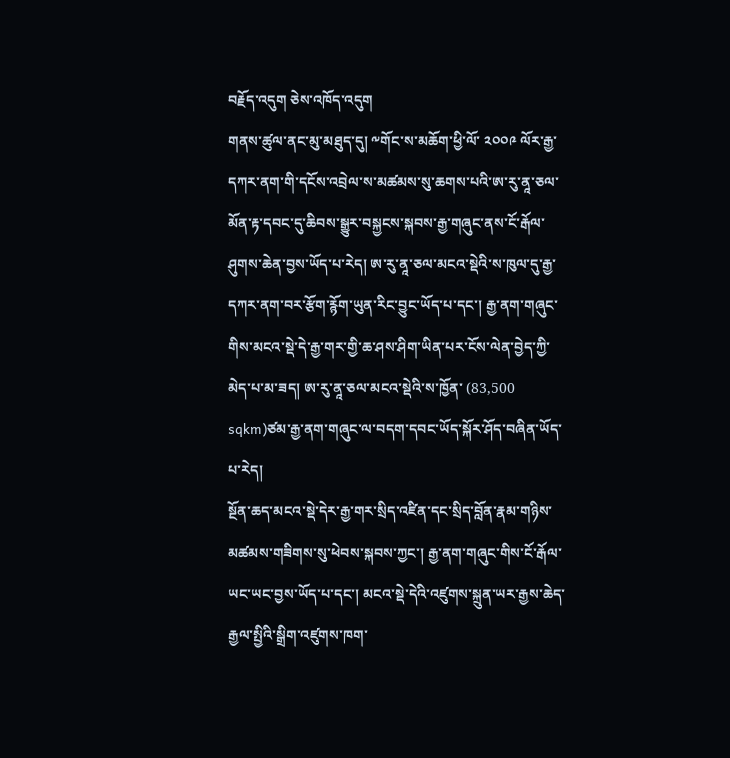བརྗོད་འདུག ཅེས་འཁོད་འདུག
གནས་ཚུལ་ནང་མུ་མཐུད་དུ། ༸གོང་ས་མཆོག་ཕྱི་ལོ་ ༢༠༠༩ ལོར་རྒྱ་དཀར་ནག་གི་དངོས་འབྲེལ་ས་མཚམས་སུ་ཆགས་པའི་ཨ་རུ་ནཱ་ཅལ་མོན་རྟ་དབང་དུ་ཆིབས་སྒྱུར་བསྐྱངས་སྐབས་རྒྱ་གཞུང་ནས་ངོ་རྒོལ་ཤུགས་ཆེན་བྱས་ཡོད་པ་རེད། ཨ་རུ་ནཱ་ཅལ་མངའ་སྡེའི་ས་ཁུལ་དུ་རྒྱ་དཀར་ནག་བར་རྩོག་རྙོག་ཡུན་རིང་བྱུང་ཡོད་པ་དང་། རྒྱ་ནག་གཞུང་གིས་མངའ་སྡེ་དེ་རྒྱ་གར་གྱི་ཆ་ཤས་ཤིག་ཡིན་པར་ངོས་ལེན་བྱེད་ཀྱི་མེད་པ་མ་ཟད། ཨ་རུ་ནཱ་ཅལ་མངའ་སྡེའི་ས་ཁྱོན་ (83,500 sqkm)ཙམ་རྒྱ་ནག་གཞུང་ལ་བདག་དབང་ཡོད་སྐོར་ཤོད་བཞིན་ཡོད་པ་རེད།
སྔོན་ཆད་མངའ་སྡེ་དེར་རྒྱ་གར་སྲིད་འཛིན་དང་སྲིད་བློན་རྣམ་གཉིས་མཚམས་གཟིགས་སུ་ཕེབས་སྐབས་ཀྱང་། རྒྱ་ནག་གཞུང་གིས་ངོ་རྒོལ་ཡང་ཡང་བྱས་ཡོད་པ་དང་། མངའ་སྡེ་དེའི་འཛུགས་སྐྲུན་ཡར་རྒྱས་ཆེད་རྒྱལ་སྤྱིའི་སྒྲིག་འཛུགས་ཁག་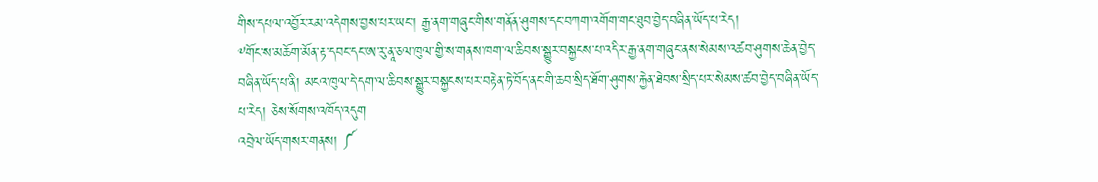གིས་དཔལ་འབྱོར་རམ་འདེགས་བྱས་པར་ཡང་། རྒྱ་ནག་གཞུང་གིས་གནོན་ཤུགས་དང་བཀག་འགོག་གང་ཐུབ་བྱེད་བཞིན་ཡོད་པ་རེད།
༸གོང་ས་མཆོག་མོན་རྟ་དབང་དང་ཨ་རུ་ནཱ་ཅལ་ཁུལ་གྱི་ས་གནས་ཁག་ལ་ཆིབས་སྒྱུར་བསྐྱངས་པ་འདིར་རྒྱ་ནག་གཞུང་ནས་སེམས་འཚབ་ཤུགས་ཆེན་བྱེད་བཞིན་ཡོད་པ་ནི། མངའ་ཁུལ་དེ་དག་ལ་ཆིབས་སྒྱུར་བསྐྱངས་པར་བརྟེན་ཏེ་བོད་ནང་གི་ཆབ་སྲིད་ཐོག་ཤུགས་རྐྱེན་ཐེབས་སྲིད་པར་སེམས་ཚབ་བྱེད་བཞིན་ཡོད་པ་རེད། ཅེས་སོགས་འཁོད་འདུག
འབྲེལ་ཡོད་གསར་གནས། ༼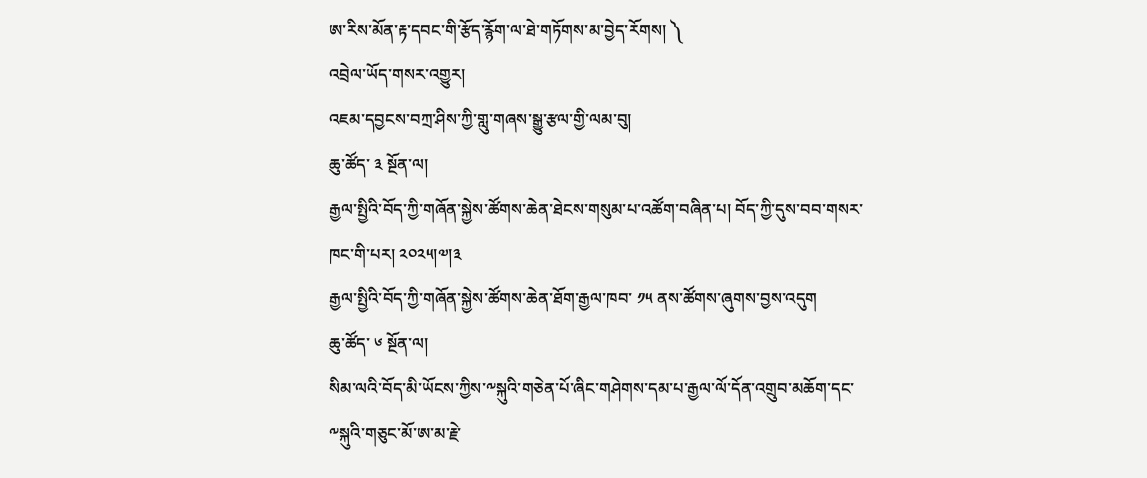ཨ་རིས་མོན་རྟ་དབང་གི་རྩོད་རྙོག་ལ་ཐེ་གཏོགས་མ་བྱེད་རོགས། ༽
འབྲེལ་ཡོད་གསར་འགྱུར།
འཇམ་དབྱངས་བཀྲ་ཤིས་ཀྱི་གླུ་གཞས་སྒྱུ་རྩལ་གྱི་ལམ་བུ།
ཆུ་ཚོད་ ༣ སྔོན་ལ།
རྒྱལ་སྤྱིའི་བོད་ཀྱི་གཞོན་སྐྱེས་ཚོགས་ཆེན་ཐེངས་གསུམ་པ་འཚོག་བཞིན་པ། བོད་ཀྱི་དུས་བབ་གསར་ཁང་གི་པར། ༢༠༢༥།༧།༣
རྒྱལ་སྤྱིའི་བོད་ཀྱི་གཞོན་སྐྱེས་ཚོགས་ཆེན་ཐོག་རྒྱལ་ཁབ་ ༡༥ ནས་ཚོགས་ཞུགས་བྱས་འདུག
ཆུ་ཚོད་ ༦ སྔོན་ལ།
སིམ་ལའི་བོད་མི་ཡོངས་ཀྱིས་༸སྐུའི་གཅེན་པོ་ཞིང་གཤེགས་དམ་པ་རྒྱལ་ལོ་དོན་འགྲུབ་མཆོག་དང་༸སྐུའི་གཅུང་མོ་ཨ་མ་རྗེ་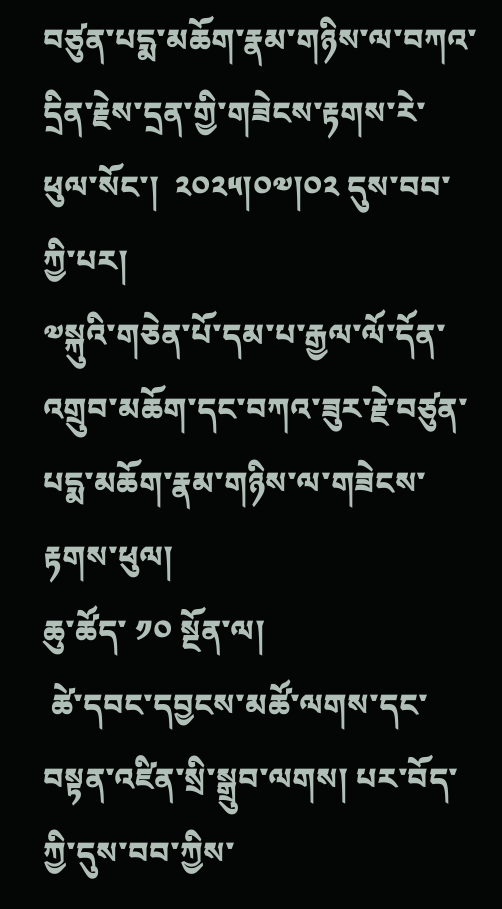བཙུན་པདྨ་མཆོག་རྣམ་གཉིས་ལ་བཀའ་དྲིན་རྗེས་དྲན་གྱི་གཟེངས་རྟགས་རེ་ཕུལ་སོང་།  ༢༠༢༥།༠༧།༠༢ དུས་བབ་ཀྱི་པར།
༧སྐུའི་གཅེན་པོ་དམ་པ་རྒྱལ་ལོ་དོན་འགྲུབ་མཆོག་དང་བཀའ་ཟུར་རྗེ་བཙུན་པདྨ་མཆོག་རྣམ་གཉིས་ལ་གཟེངས་རྟགས་ཕུལ།
ཆུ་ཚོད་ ༡༠ སྔོན་ལ།
 ཚེ་དབང་དབྱངས་མཚོ་ལགས་དང་བསྟན་འཛིན་སྲི་སྒྲུབ་ལགས། པར་བོད་ཀྱི་དུས་བབ་ཀྱིས་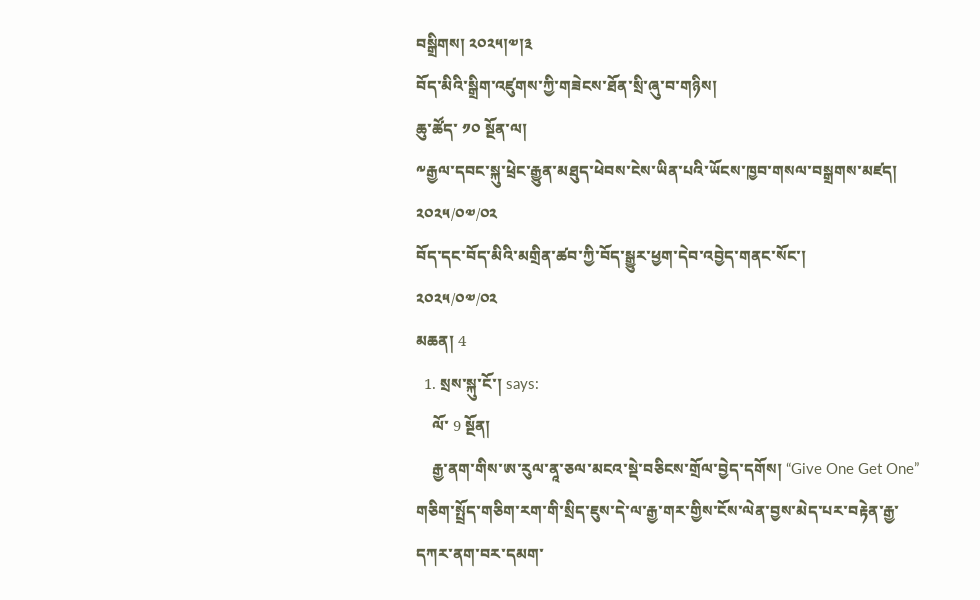བསྒྲིགས། ༢༠༢༥།༧།༣
བོད་མིའི་སྒྲིག་འཛུགས་ཀྱི་གཟེངས་ཐོན་སྲི་ཞུ་བ་གཉིས།
ཆུ་ཚོད་ ༡༠ སྔོན་ལ།
༸རྒྱལ་དབང་སྐུ་ཕྲེང་རྒྱུན་མཐུད་ཕེབས་ངེས་ཡིན་པའི་ཡོངས་ཁྱབ་གསལ་བསྒྲགས་མཛད།
༢༠༢༥/༠༧/༠༢
བོད་དང་བོད་མིའི་མགྲིན་ཚབ་ཀྱི་བོད་སྒྱུར་ཕྱག་དེབ་འབྱེད་གནང་སོང་།
༢༠༢༥/༠༧/༠༢
མཆན། 4
  1. སྲས་སྐུ་ངོ་། says:
    ལོ་ 9 སྔོན།
    རྒྱ་ནག་གིས་ཨ་རུལ་ནཱ་ཅལ་མངའ་སྡེ་བཅིངས་གྲོལ་བྱེད་དགོས། “Give One Get One” གཅིག་སྤྲོད་གཅིག་རག་གི་སྲིད་ཇུས་དེ་ལ་རྒྱ་གར་གྱིས་ངོས་ལེན་བྱས་མེད་པར་བརྟེན་རྒྱ་དཀར་ནག་བར་དམག་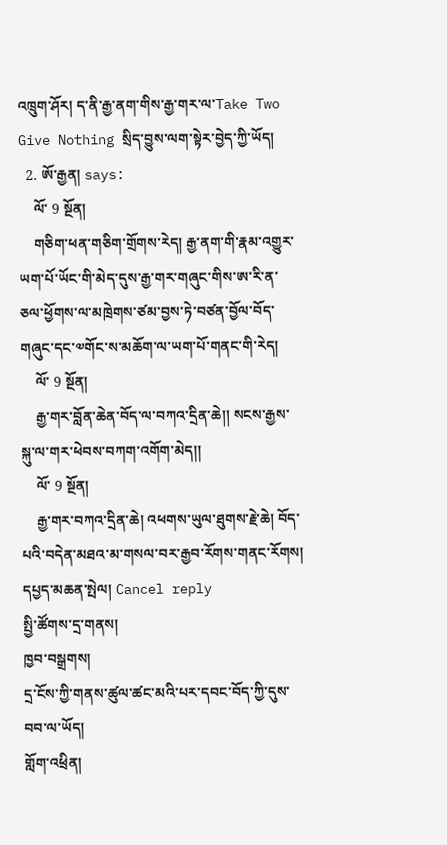འཁྲུག་ཤོར། ད་ནི་རྒྱ་ནག་གིས་རྒྱ་གར་ལ་Take Two Give Nothing སྲིད་བྱུས་ལག་སྟེར་བྱེད་ཀྱི་ཡོད།
  2. ཨོ་རྒྱན། says:
    ལོ་ 9 སྔོན།
    གཅིག་ཕན་གཅིག་གྲོགས་རེད། རྒྱ་ནག་གི་རྣམ་འགྱུར་ཡག་པོ་ཡོང་གི་མེད་དུས་རྒྱ་གར་གཞུང་གིས་ཨ་རི་ན་ཅལ་ཕྱོགས་ལ་མཁྲེགས་ཙམ་བྱས་ཏེ་བཙན་བྱོལ་བོད་གཞུང་དང་༧གོང་ས་མཆོག་ལ་ཡག་པོ་གནང་གི་རེད།
    ལོ་ 9 སྔོན།
    རྒྱ་གར་བློན་ཆེན་བོད་ལ་བཀའ་དྲིན་ཆེ།། སངས་རྒྱས་སྐུ་ལ་གར་ཕེབས་བཀག་འགོག་མེད།།
    ལོ་ 9 སྔོན།
    རྒྱ་གར་བཀའ་དྲིན་ཆེ། འཕགས་ཡུལ་ཐུགས་རྗེ་ཆེ། བོད་པའི་བདེན་མཐའ་མ་གསལ་བར་རྒྱབ་རོགས་གནང་རོགས།
དཔྱད་མཆན་སྤེལ། Cancel reply
སྤྱི་ཚོགས་དྲ་གནས།
ཁྱབ་བསྒྲགས།
དྲ་ངོས་ཀྱི་གནས་ཚུལ་ཚང་མའི་པར་དབང་བོད་ཀྱི་དུས་བབ་ལ་ཡོད།
གློག་འཕྲིན།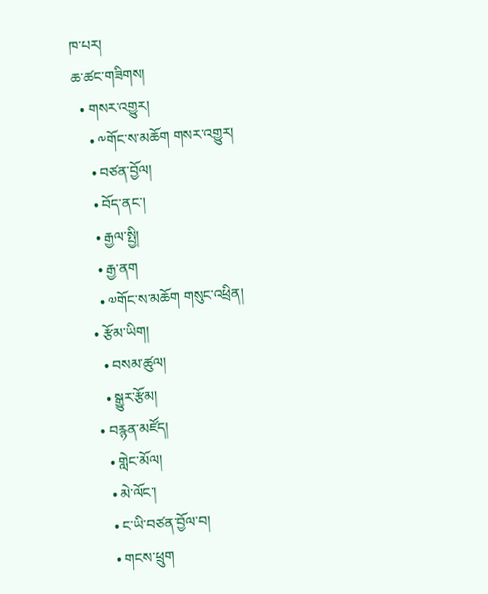ཁ་པར།
ཆ་ཚང་གཟིགས།
  • གསར་འགྱུར།
    • ༸གོང་ས་མཆོག གསར་འགྱུར།
    • བཙན་བྱོལ།
    • བོད་ནང་།
    • རྒྱལ་སྤྱི།
    • རྒྱ་ནག
    • ༧གོང་ས་མཆོག གསུང་འཕྲིན།
  • རྩོམ་ཡིག།
    • བསམ་ཚུལ།
    • སྒྱུར་རྩོམ།
  • བརྙན་མཛོད།
    • གླེང་མོལ།
    • མེ་ལོང་།
    • ང་ཡི་བཙན་བྱོལ་བ།
    • གངས་ཕྲུག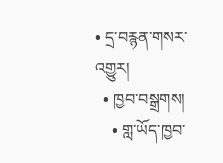• དྲ་བརྙན་གསར་འགྱུར།
  • ཁྱབ་བསྒྲགས།
    • གླ་ཡོད་ཁྱབ་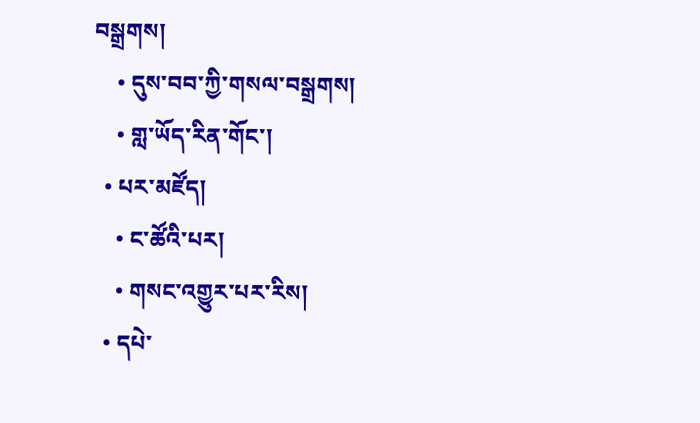བསྒྲགས།
    • དུས་བབ་ཀྱི་གསལ་བསྒྲགས།
    • གླ་ཡོད་རིན་གོང་།
  • པར་མཛོད།
    • ང་ཚོའི་པར།
    • གསང་འགྱུར་པར་རིས།
  • དཔེ་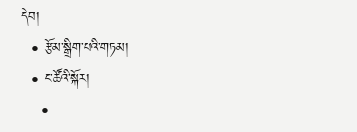དེབ།
  • རྩོམ་སྒྲིག་པའི་གཏམ།
  • ང་ཚོའི་སྐོར།
    •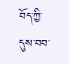བོད་ཀྱི་དུས་བབ་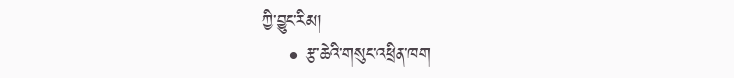ཀྱི་བྱུང་རིམ།
    • རྩ་ཆེའི་གསུང་འཕྲིན་ཁག